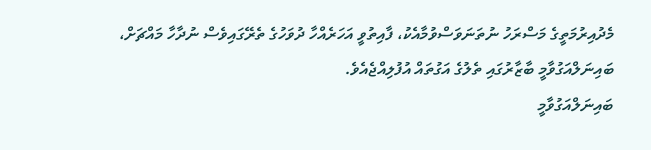މެދުއިރުމަތީގެ މަސްރަހު ނުތަނަވަސްވުމާއެކު، ފާއިތުވީ އަހަރެއްހާ ދުވަހުގެ ތެރޭގައިވެސް ނުދާހާ މައްޗަށް، ބައިނަލްއަގުވާމީ ބާޒާރުގައި ތެލުގެ އަގުތައް އުފުލިއްޖެއެވެ.
ބައިނަލްއަގުވާމީ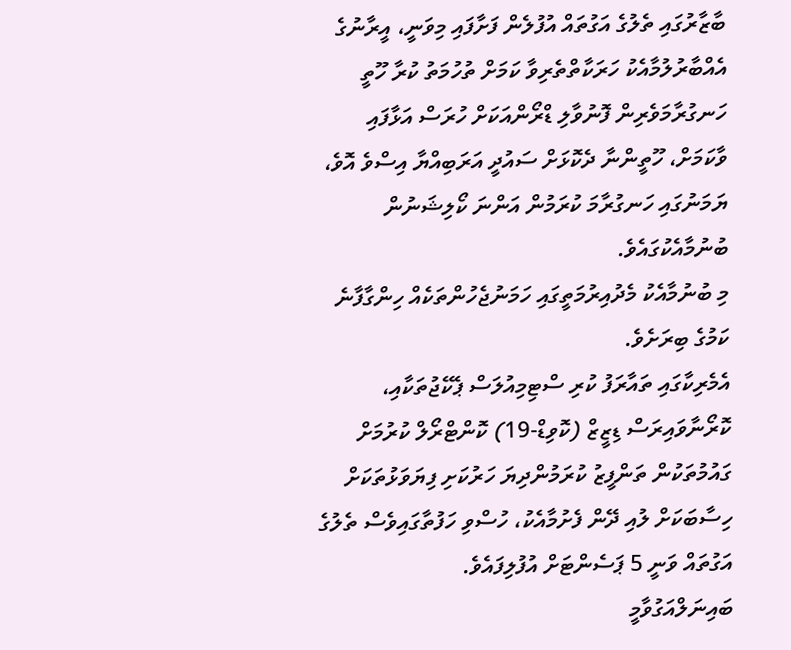ބާޒާރުގައި ތެލުގެ އަގުތައް އުފުލެން ފަށާފައި މިވަނީ، އީރާނުގެ އެއްބާރުލުމާއެކު ހަރަކާތްތެރިވާ ކަމަށް ތުހުމަތު ކުރާ ހޫތީ ހަނގުރާމަވެރިން ފޮނުވާލި ޑްރޯންއަކަށް ހުރަސް އަޅާފައި ވާކަމަށް، ހޫތީންނާ ދެކޮޅަށް ސައުދީ އަރަބިއްޔާ އިސްވެ އޮވެ، ޔަމަނުގައި ހަނގުރާމަ ކުރަމުން އަންނަ ކޯލިޝަނުން ބުނުމާއެކުގައެވެ.
މި ބުނުމާއެކު މެދުއިރުމަތީގައި ހަމަނުޖެހުންތަކެއް ހިންގާފާނެ ކަމުގެ ބިރަށެވެ.
އެމެރިކާގައި ތައާރަފު ކުރި ސްޓިމިއުލަސް ޕެކޭޖުތަކާއި، ކޮރޯނާވައިރަސް ޑިޒީޒް (ކޮވިޑް-19) ކޮންޓްރޯލް ކުރުމަށް ގައުމުތަކުން ތަންފީޒު ކުރަމުންދިޔަ ހަރުކަށި ފިޔަވަޅުތަކަށް ހިސާބަކަށް ލުއި ދޭން ފެށުމާއެކު، ހުސްވި ހަފުތާގައިވެސް ތެލުގެ އަގުތައް ވަނީ 5 ޕަސެންޓަށް އުފުލިފައެވެ.
ބައިނަލްއަގުވާމީ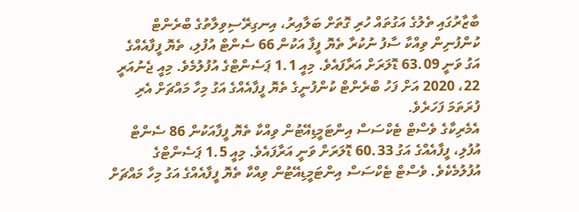ބާޒާރުގައި ތެލުގެ އަގުތައް ހުރި ގޮތަށް ބަލާއިރު، އިނގިރޭސިވިލާތުގެ ބްރެންޓް ކުންފުނިން ވިއްކާ ސާފު ނުކުރާ ތެޔޮ ފީފާ އަކުން 66 ސެންޓް އުފުލި، ތެޔޮ ފީފާއެއްގެ އަގު ވަނީ 63.09 ޑޮލަރަށް އަރާފައެވެ. މިއީ 1.1 ޕަސެންޓްގެ އުފުލުމެވެ. މިއީ ޖެނުއަރީ 22، 2020 އަށް ފަހު ބްރެންޓް ކުންފުނީގެ ތެޔޮ ފީފާއެއްގެ އަގު މިހާ މައްޗަށް އެރި ފުރަތަމަ ފަހަރެވެ.
އެމެރިކާގެ ވެސްޓް ޓެކްސަސް އިންޓަމީޑިއޭޓުން ވިއްކާ ތެޔޮ ފީފާއަކުން 86 ސެންޓް އުފުލި، ފީފާއެއްގެ އަގު 60.33 ޑޮލަރަށް ވަނީ އަރާފައެވެ. މިއީ 1.5 ޕަސެންޓްގެ އުފުލުމެކެވެ. ވެސްޓް ޓެކްސަސް އިންޓަމީޑިއޭޓުން ވިއްކާ ތެޔޮ ފީފާއެއްގެ އަގު މިހާ މައްޗަށް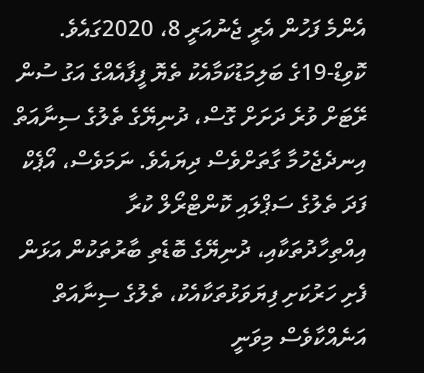އެންމެ ފަހުން އެރީ ޖެނުއަރީ 8، 2020ގައެވެ.
ކޮވިޑް-19ގެ ބަލިމަޑުކަމާއެކު ތެޔޮ ފީފާއެއްގެ އަގު ސުން ރޭޓަށް ވުރެ ދަށަށް ގޮސް، ދުނިޔޭގެ ތެލުގެ ސިނާއަތް އިނދެޖެހުމާ ގާތަށްވެސް ދިޔައެވެ. ނަމަވެސް، އޯޕެކް ފަދަ ތެލުގެ ސަޕްލައި ކޮންޓްރޯލް ކުރާ އިއްތިހާދުތަކާއި، ދުނިޔޭގެ ބޮޑެތި ބާރުތަކުން އަޅަން ފެށި ހަރުކަށި ފިޔަވަޅުތަކާއެކު، ތެލުގެ ސިނާއަތް އަނެއްކާވެސް މިވަނީ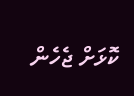ކޮޅަށް ޖެހެން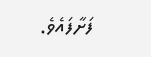ފަށާފައެވެ.